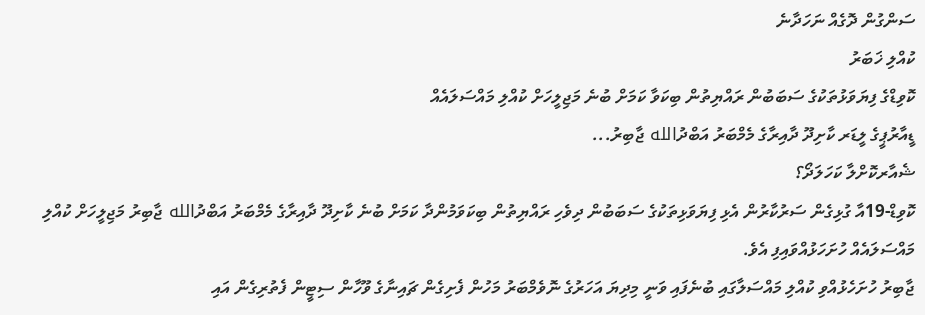ސަންގުން ދޮގެއް ނަހަދާނެ
ކުއްލި ޚަބަރު
ކޮވިޑްގެ ފިޔަވަޅުތަކުގެ ސަބަބުން ރައްޔިތުން ބިކަވާ ކަމަށް ބުނެ މަޖިލީހަށް ކުއްލި މައްސަލައެއް
ޑީއާރުޕީގެ ލީޑަރ ކާށިދޫ ދާއިރާގެ މެމްބަރު އަބްދުالله ޖާބިރު...
ޝެއާރކޮށްލާ ކަހަލަދޯ؟
ކޮވިޑް-19އާ ގުޅިގެން ސަރުކާރުން އެޅި ފިޔަވަޅިތަކުގެ ސަބަބުން ދިވެހި ރައްޔިތުން ބިކަވަމުންދާ ކަމަށް ބުނެ ކާށިދޫ ދާއިރާގެ މެމްބަރު އަބްދުالله ޖާބިރު މަޖިލީހަށް ކުއްލި މައްސަލައެއް ހުށަހަޅުއްވައިފި އެވެ.
ޖާބިރު ހުށަހެޅުއްވި ކުއްލި މައްސަލާގައި ބުނެފައި ވަނީ މިދިޔަ އަހަރުގެ ނޮވެމްބަރު މަހުން ފެށިގެން ޗައިނާގެ ވޫހާން ސިޓީން ފެތުރިގެން އައި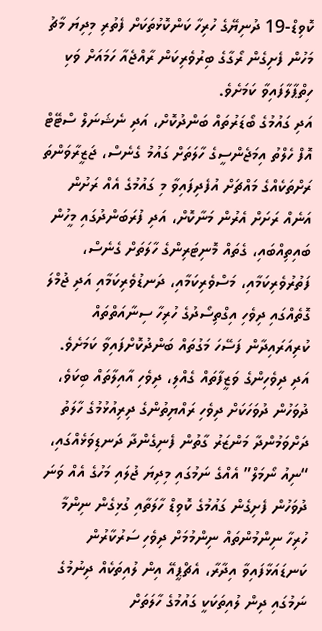ކޮވިޑް-19 ދުނިޔޭގެ ހުރިހާ ކަންކޮޅުތަކަށް ފެތުރި މިދިޔަ މާޗު މަހުން ފެށިގެން ރޯގާގެ ބިރުވެރިކަން ރާއްޖެއާ ހަމައަށް ވަކި ހިތްޕާލާފައިވާ ކަމަށެވެ.
އަދި ގައުމުގެ ބޯޑަރުތައް ބަންދުކޮށް، އަދި ނެޝަނަލް ސްޓޭޓް އޮފް ހެލްތު އިމަޖެންސީގެ ހާލަތަށް ގައުމު ގެނެސް، ޖަޒީރާވަންތަ ރަށްތަކެއްގެ މައްޗަށް އުފެދިފައިވާ މި ގައުމުގެ އެއް ރަށުން އަނެއް ރަށަށް އެރުން މަނާކޮށް، އަދި ފުރަބަންދުގައި މީހުން ބައިތިއްބައި، ގެތައް މޮނިޓަރިންގެ ހާލަތަށް ގެނެސް، ފަތުރުވެރިކަމާއި، މަސްވެރިކަމާއި، ދަނޑުވެރިކަމާއި އަދި ޖުމްލަ ގޮތެއްގައި ދިވެހި އިގްތިސޯދުގެ ހުރިހާ ސިނާއަތްތައް ކުރިއަރައިދާން ފަސޭހަ މަގުތައް ބަންދުކޮށްފައިވާ ކަމަށެވެ.
އަދި ދިވެހިންގެ ވަޒީފާތައް ގެއްލި، ދިވެހި އާއިލާތައް ބިކަވެ، ދުވަހުން ދުވަހަކަށް ދިވެހި ރައްޔިތުންގެ ދިރިއުޅުމުގެ ހާލަތު ދަށްވަމުންދާ މަންޒަރު ގާތުން ފެނިގެންދާ ދަނޑިވަޅެއްގައި، “ނިއު ނޯމަލް” އެއްގެ ނަމުގައި މިދިޔަ ޖުލައި މަހުގެ އެއް ވަނަ ދުވަހުން ފެށިގެން ގައުމުގެ ކޮވިޑް ހާލަތާއި ގުޅިގެން ނިންމާ ހުރިހާ ނިންމުންތައް ނިންމުމަށް ދިވެހި ސަރުކާރުން ކަނޑައަޅާފައިވާ އިދާރާ، އެޗްޕީއޭ އިން ލުއިތަކެއް ދިނުމުގެ ނަމުގައި ދިން ލުއިތަކަކީ ގައުމުގެ ހާލަތަށް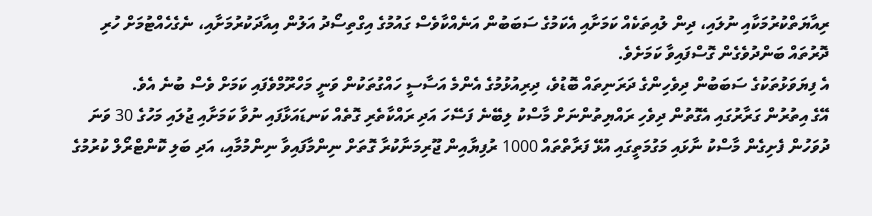ރިއާޔަތްކުރުމަކާއި ނުލައި، ދިން ލުއިތަކެއް ކަމަށާއި އެކަމުގެ ސަބަބުން އަނެއްކާވެސް ގައުމުގެ އިގްތިސޯދު އަލުން އިއާދަކުރުމަށާއި، ނެގެހެއްޓުމަށް ހުރި ދޮރުތައް ބަންދުވެގެން ގޮސްފައިވާ ކަމަށެވެ.
އެ ފިޔަވަޅުތަކުގެ ސަބަބުން ދިވެހިންގެ ދަރަނިތައް ބޮޑުވެ، ދިރިއުޅުމުގެ އެންމެ އަސާސީ ހައްގުތަކުން ވަނީ މަހްރޫމްވެފައި ކަމަށް ވެސް ބުނެ އެވެ.
އޭގެ އިތުރުން ގަރާރުގައި އެގޮތުން ދިވެހި ރައްޔިތުންނަށް މާސްކު ލިބޭނެ ފަސޭހަ އަދި ރައްކާތެރި ގޮތެއް ކަނޑައަޅާފައި ނުވާ ކަމަށާއި ޖުލައި މަހުގެ 30 ވަނަ ދުވަހުން ފެށިގެން މާސްކު ނާޅައި މަގުމަތީގައި އުޅޭ ފަރާތްތައް 1000 ރުފިޔާއިން ޖޫރިމަނާކުރާ ގޮތަށް ނިންމާފައިވާ ނިންމުމާއި، އަދި ބަލި ކޮންޓްރޯލް ކުރުމުގެ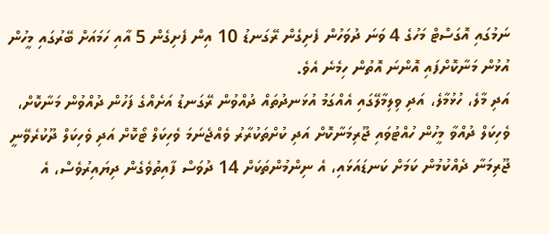ނަމުގައި އޮގަސްޓް މަހުގެ 4 ވަނަ ދުވަހުން ފެށިގެން ރޭގަނޑު 10 އިން ފެށިގެން 5 އާއި ހަމައަށް ބޭރުގައި މީހުން އުޅުން މަނާކޮށްފައި އޮންނަ އޮތުން ހިމެނެ އެވެ.
އަދި މާލެ، ހުޅުމާލެ، އަދި ވިލިމާލޭގައި އެއްގަމު އުޅަނދުތައް ދުއްވުން ރޭގަނޑު އަށެއްގެ ފަހުން ދުއްވުން މަނާކޮށް، ވެހިކަލް ދުއްވާ މީހުން ހުއްޓުވައި ޖޫރިމަނާކޮށް އަދި ކުށްތަކުރާރު ވެއްޖެނަމަ ވެހިކަލް ޓޯކޮށް އަދި ވެހިކަލް ދޫކުރެވޭނީ ޖޫރިމަނާ ދެއްކުމުން ކަމަށް ކަނޑައަޅައި، އެ ނިންމުންތަކަށް 14 ދުވަސް ފާއިތުވެގެން ދިޔައިރުވެސް، އެ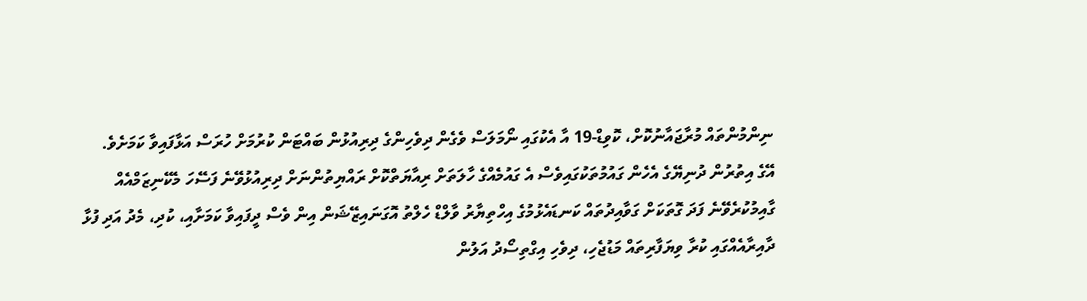ނިންމުންތައް މުރާޖައާނުކޮށް، ކޮވިޑް-19 އާ އެކުގައި ނޯމަލަސް ވެގެން ދިވެހިންގެ ދިރިއުޅުން ބައްޓަން ކުރުމަށް ހުރަސް އަޅާފައިވާ ކަމަށެވެ.
އޭގެ އިތުރުން ދުނިޔޭގެ އެހެން ގައުމުތަކުގައިވެސް އެ ގައުމެއްގެ ހާލަތަށް ރިއާޔަތްކޮށް ރައްޔިތުންނަށް ދިރިއުޅުވޭނެ ފަސޭހަ މެކޭނިޒަމްއެއް ގާއިމުކުރެވޭނެ ފަދަ ގޮތަކަށް ގަވާއިދުތައް ކަނޑައެޅުމުގެ އިހްތިޔާރު ވާލްޑް ހެލްތު އޮގަނައިޒޭޝަން އިން ވެސް ދީފައިވާ ކަމަށާއި، ކުދި، މެދު އަދި ފުޅާ ދާއިރާއެއްގައި ކުރާ ވިޔަފާރިތައް މަޑުޖެހި، ދިވެހި އިގްތިސޯދު އަލުން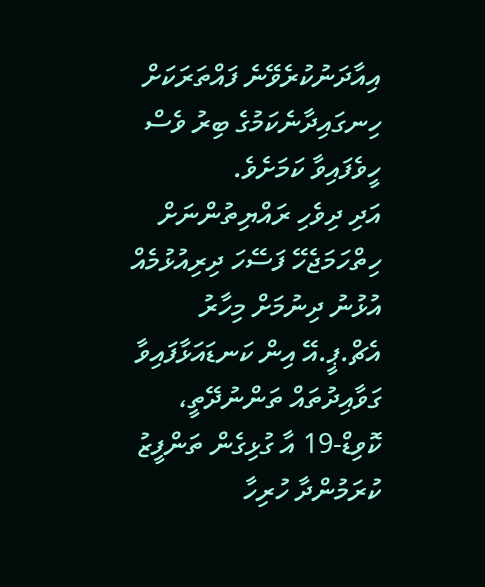އިއާދަނުކުރެވޭނެ ފައްތަރަކަށް ހިނގައިދާނެކަމުގެ ބިރު ވެސް ހީވެފައިވާ ކަމަށެވެ.
އަދި ދިވެހި ރައްޔިތުންނަށް ހިތްހަމަޖެހޭ ފަސޭހަ ދިރިއުޅުމެއް އުޅުނު ދިނުމަށް މިހާރު އެޗް.ޕީ.އޭ އިން ކަނޑައަޅާފައިވާ ގަވާއިދުތައް ތަންނުދޭތީ، ކޮވިޑް-19 އާ ގުޅިގެން ތަންފީޒު ކުރަމުންދާ ހުރިހާ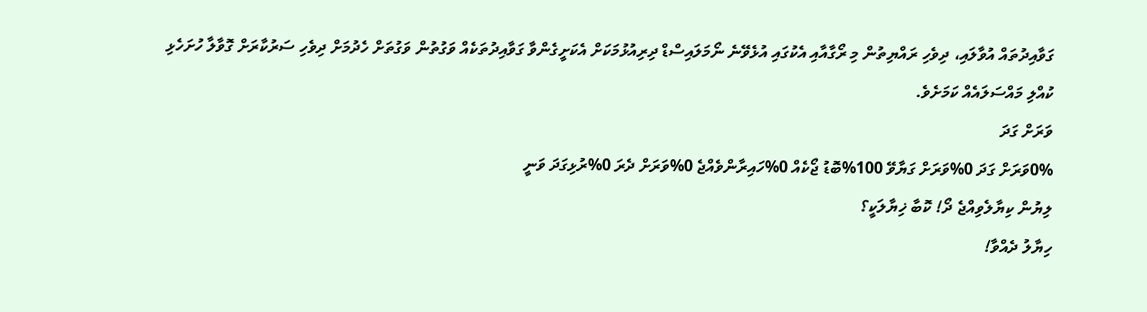ގަވާއިދުތައް އުވާލައި، ދިވެހި ރައްޔިތުން މި ރޯގާއާއި އެކުގައި އުޅެވޭނެ ނޯމަލައިސްޑް ދިރިއުޅުމަކަށް އެކަށީގެންވާ ގަވާއިދުތަކެއް ވަގުތުން ވަގުތަށް ހެދުމަށް ދިވެހި ސަރުކާރަށް ގޮވާލާ ހުށަހެޅި ކުއްލި މައްސަލައެއް ކަމަށެވެ.
ވަރަށް ގަދަ
0%ވަރަށް ގަދަ 0%ވަރަށް ގަޔާވޭ 100%ބޮޑު ޖޯކެއް 0%ހައިރާންވެއްޖެ 0%ވަރަށް ދެރަ 0%ރުޅިގަދަ ވަނީ
ލިޔުން ކިޔާލެވިއްޖެ ދޯ! ކޮބާ ޚިޔާލަކީ؟
ހިޔާލު ދެއްވާ!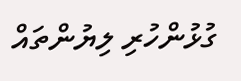ގުޅުންހުރި ލިޔުންތައް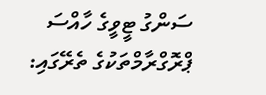ސަންގު ޓީވީގެ ހާއްސަ ޕްރޮގްރާމްތަކުގެ ތެރޭގައި: